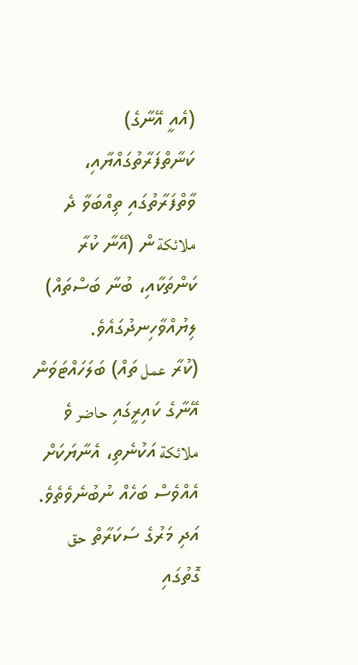(އެއީ އޭނާގެ) ކަނާތްފަރާތުގައްޔާއި، ވާތްފަރާތުގައި ތިއްބަވާ ދެ ملائكة ން (އޭނާ ކުރާ ކަންތަކާއި، ބުނާ ބަސްތައް) ލިޔުއްވާހިނދުގައެވެ.
(ކުރާ عمل ތައް) ބަލަހައްޓަވަން އޭނާގެ ކައިރީގައި حاضر ވެ ملائكة އަކުނެތި، އެނާޔަކަށް އެއްވެސް ބަހެއް ނުބުނެވެތެވެ.
އަދި މަރުގެ ސަކަރާތް حق ގޮތުގައި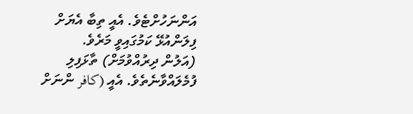އަންނަހުށްޓެވެ. އެއީ ތިބާ އެޔަށް ފިލަންއުޅޭ ކަމުގައިވީ މަރެވެ.
(އަލުން ދިރުއްވުމަށް) ތާޅަފިލި ފުމެލައްވާނެތެވެ. އެއީ (كافر ންނަށް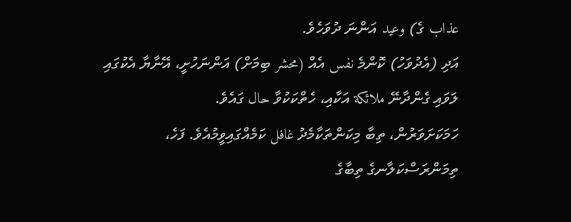عذاب ގެ) وعيد އަންނަ ދުވަހެވެ.
އަދި (އެދުވަހު) ކޮންމެ نفس އެއް (محشر ބިމަށް) އަންނަހުށީ، އޭނާޔާ އެކުގައި ލަވައި ގެންދާނޭ ملائكة އަކާއި، ހެތްކަކުވާ حال ގައެވެ.
ހަމަކަށަވަރުން، ތިބާ މިކަންތަކާމެދު غافل ކަމެއްގައިވީމުއެވެ. ފަހެ، ތިމަންރަސްކަލާނގެ ތިބާގެ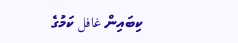ކިބައިން غافل ކަމުގެ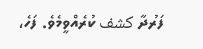ފަރުދާ كشف ކުރެއްވީމެވެ. ފަހެ،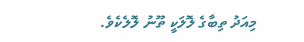މިއަދު ތިބާގެ ލޮލަކީ ތޫނު ލޮލެކެވެ.